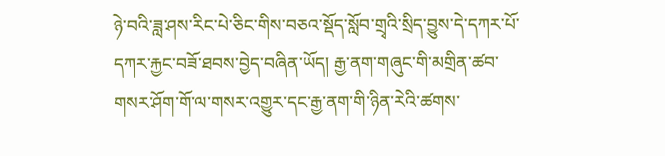ཉེ་བའི་ཟླ་ཤས་རིང་པེ་ཅིང་གིས་བཅའ་སྡོད་སློབ་གྲྭའི་སྲིད་བྱུས་དེ་དཀར་པོ་དཀར་རྐྱང་བཟོ་ཐབས་བྱེད་བཞིན་ཡོད། རྒྱ་ནག་གཞུང་གི་མགྲིན་ཚབ་གསར་ཤོག་གོ་ལ་གསར་འགྱུར་དང་རྒྱ་ནག་གི་ཉིན་རེའི་ཚགས་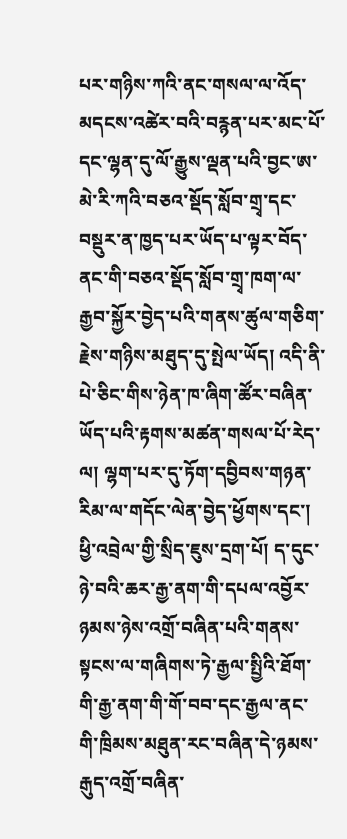པར་གཉིས་ཀའི་ནང་གསལ་ལ་འོད་མདངས་འཚེར་བའི་བརྙན་པར་མང་པོ་དང་ལྷན་དུ་ལོ་རྒྱུས་ལྡན་པའི་བྱང་ཨ་མེ་རི་ཀའི་བཅའ་སྡོད་སློབ་གྲྭ་དང་བསྡུར་ན་ཁྱད་པར་ཡོད་པ་ལྟར་བོད་ནང་གི་བཅའ་སྡོད་སློབ་གྲྭ་ཁག་ལ་རྒྱབ་སྐྱོར་བྱེད་པའི་གནས་ཚུལ་གཅིག་རྗེས་གཉིས་མཐུད་དུ་སྤེལ་ཡོད། འདི་ནི་པེ་ཅིང་གིས་ཉེན་ཁ་ཞིག་ཚོར་བཞིན་ཡོད་པའི་རྟགས་མཚན་གསལ་པོ་རེད་ལ། ལྷག་པར་དུ་ཏོག་དབྱིབས་གཉན་རིམ་ལ་གདོང་ལེན་བྱེད་ཕྱོགས་དང་། ཕྱི་འབྲེལ་གྱི་སྲིད་ཇུས་དྲག་པོ། ད་དུང་ཉེ་བའི་ཆར་རྒྱ་ནག་གི་དཔལ་འབྱོར་ཉམས་ཉེས་འགྲོ་བཞིན་པའི་གནས་སྟངས་ལ་གཞིགས་ཏེ་རྒྱལ་སྤྱིའི་ཐོག་གི་རྒྱ་ནག་གི་གོ་བབ་དང་རྒྱལ་ནང་གི་ཁྲིམས་མཐུན་རང་བཞིན་དེ་ཉམས་རྒུད་འགྲོ་བཞིན་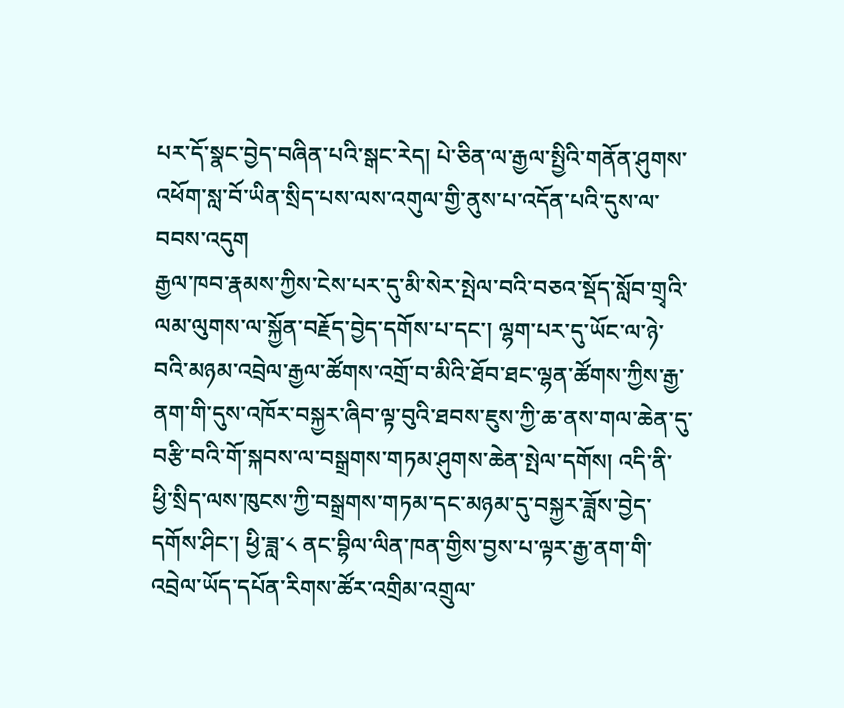པར་དོ་སྣང་བྱེད་བཞིན་པའི་སྒང་རེད། པེ་ཅིན་ལ་རྒྱལ་སྤྱིའི་གནོན་ཤུགས་འཕོག་སླ་བོ་ཡིན་སྲིད་པས་ལས་འགུལ་གྱི་ནུས་པ་འདོན་པའི་དུས་ལ་བབས་འདུག
རྒྱལ་ཁབ་རྣམས་ཀྱིས་ངེས་པར་དུ་མི་སེར་སྤེལ་བའི་བཅའ་སྡོད་སློབ་གྲྭའི་ལམ་ལུགས་ལ་སྐྱོན་བརྗོད་བྱེད་དགོས་པ་དང་། ལྷག་པར་དུ་ཡོང་ལ་ཉེ་བའི་མཉམ་འབྲེལ་རྒྱལ་ཚོགས་འགྲོ་བ་མིའི་ཐོབ་ཐང་ལྷན་ཚོགས་ཀྱིས་རྒྱ་ནག་གི་དུས་འཁོར་བསྐྱར་ཞིབ་ལྟ་བུའི་ཐབས་ཇུས་ཀྱི་ཆ་ནས་གལ་ཆེན་དུ་བརྩི་བའི་གོ་སྐབས་ལ་བསྒྲགས་གཏམ་ཤུགས་ཆེན་སྤེལ་དགོས། འདི་ནི་ཕྱི་སྲིད་ལས་ཁུངས་ཀྱི་བསྒྲགས་གཏམ་དང་མཉམ་དུ་བསྐྱར་ཟློས་བྱེད་དགོས་ཤིང་། ཕྱི་ཟླ་༨ ནང་བྷིལ་ལིན་ཁན་གྱིས་བྱས་པ་ལྟར་རྒྱ་ནག་གི་འབྲེལ་ཡོད་དཔོན་རིགས་ཚོར་འགྲིམ་འགྲུལ་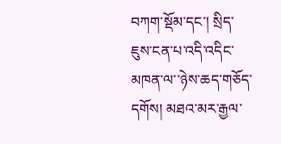བཀག་སྡོམ་དང་། སྲིད་ཇུས་ངན་པ་འདི་འདིང་མཁན་ལ་་ཉེས་ཆད་གཅོད་དགོས། མཐའ་མར་རྒྱལ་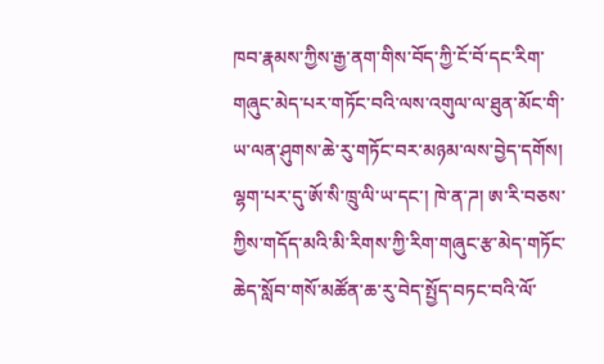ཁབ་རྣམས་ཀྱིས་རྒྱ་ནག་གིས་བོད་ཀྱི་ངོ་བོ་དང་རིག་གཞུང་མེད་པར་གཏོང་བའི་ལས་འགུལ་ལ་ཐུན་མོང་གི་ཡ་ལན་ཤུགས་ཆེ་རུ་གཏོང་བར་མཉམ་ལས་བྱེད་དགོས། ལྷག་པར་དུ་ཨོ་སི་ཁྲུ་ལི་ཡ་དང་། ཁེ་ན་ཌ། ཨ་རི་བཅས་ཀྱིས་གདོད་མའི་མི་རིགས་ཀྱི་རིག་གཞུང་རྩ་མེད་གཏོང་ཆེད་སློབ་གསོ་མཚོན་ཆ་རུ་བེད་སྤྱོད་བཏང་བའི་ལོ་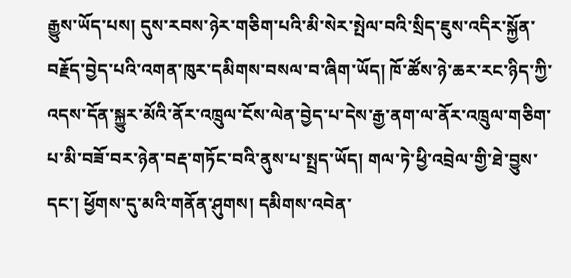རྒྱུས་ཡོད་པས། དུས་རབས་ཉེར་གཅིག་པའི་མི་སེར་སྤེལ་བའི་སྲིད་ཇུས་འདིར་སྐྱོན་བརྗོད་བྱེད་པའི་འགན་ཁུར་དམིགས་བསལ་བ་ཞིག་ཡོད། ཁོ་ཚོས་ཉེ་ཆར་རང་ཉིད་ཀྱི་འདས་དོན་སྐྱུར་མོའི་ནོར་འཁྲུལ་ངོས་ལེན་བྱེད་པ་དེས་རྒྱ་ནག་ལ་ནོར་འཁྲུལ་གཅིག་པ་མི་བཟོ་བར་ཉེན་བརྡ་གཏོང་བའི་ནུས་པ་སྤྲད་ཡོད། གལ་ཏེ་ཕྱི་འབྲེལ་གྱི་ཐེ་བྱུས་དང་། ཕྱོགས་དུ་མའི་གནོན་ཤུགས། དམིགས་འབེན་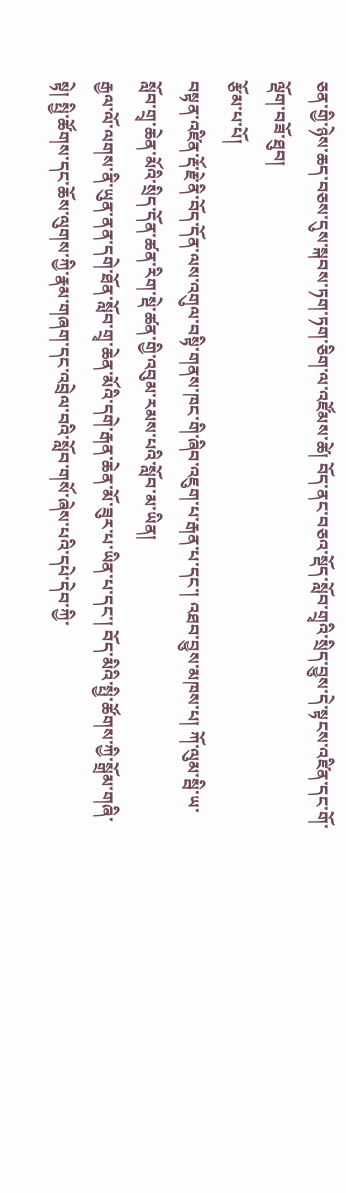ཅན་གྱི་ཉེས་ཆད་བཅས་དུས་སྐབས་ཏག་ཏག་ཅིག་ལ་འཛོམས་ཚེ། བོད་ནང་བཅའ་སྡོད་སློབ་གྲྭའི་སྲིད་བྱུས་དེ་སྟངས་འཛིན་དང་གོ་ལྡོག་བཟོ་ཐུབ།
རྩོམ་པ་པོ།
བསྟན་འཛིན་རྡོ་རྗེ་ནི་བོད་དོན་ལས་འགུལ་བསྟི་གནས་ཁང་གི་ཞིབ་འཇུག་པ་རྒན་པ་དང་། འཐབ་བྱུས་མཁས་པ། ཀོ་ལུམ་སྦི་ཡ་སློབ་གྲྭ་ཆེན་མོའི་སྲིད་དོན་ཚན་རིག་སྡེ་ཚན་གྱི་འབུམ་རམས་པའི་སློབ་མ་ཡིན།
རྒྱལ་ལོ་ལགས་ནི་ཡུན་ནན་དགེ་ཐོན་སློབ་གྲྭ་ཆེན་མོའི་དགེ་རྒན་ཆེན་མོ་ཟུར་པ་ཡིན་པ་དང་། བོད་མིའི་སྤྱི་ཚོགས་ཀྱི་སྒྲོམ་གཞི་སྟེ། སྤྱི་ཚོགས་དང་ཆོས་ལུགས་ཀྱི་རྣམ་གཞག་དང་འབྲེལ་བའི་སློབ་གསོ་ཞེས་པའི་དཔེ་དེབ་ཀྱི་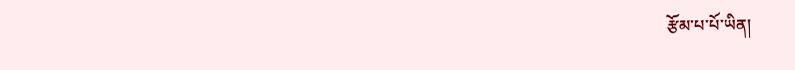རྩོམ་པ་པོ་ཡིན།